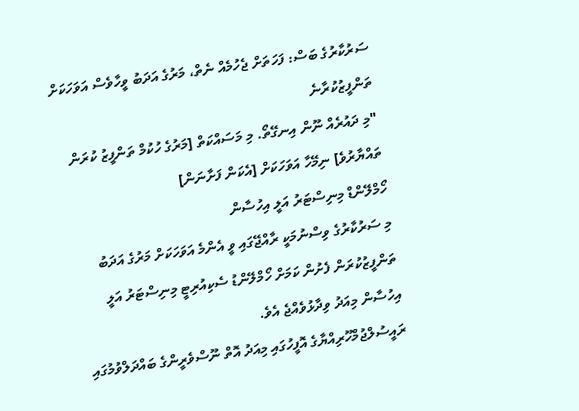ސަރުކާރުގެ ބަސް: ފަހަތަށް ޖެހުމެއް ނެތް، މަރުގެ އަދަބު ވީހާވެސް އަވަހަކަށް ތަންފީޒުކުރާނެ
"މި ދައުރެއް ނޫން އިނގޭތޯ. މި މަސައްކަތް [މަރުގެ ހުކުމް ތަންފީޒު ކުރަން ތައްޔާރުވެ] ނިމޭހާ އަވަހަކަށް [އެކަން ފަށާނަން]
ހޯމްލޭންޑް މިނިސްޓަރު އަލީ އިހުސާން
މި ސަރުކާރުގެ ވިސްނުމަކީ ރާއްޖޭގައި ވީ އެންމެ އަވަހަކަށް މަރުގެ އަދަބު ތަންފީޒުކުރަން ފެށުން ކަމަށް ހޯމްލޭންޑު ސެކިއުރިޓީ މިނިސްޓަރު އަލީ އިހުސާން މިއަދު ވިދާޅުވެއްޖެ އެވެ.
ރައީސުލްޖުމްހޫރިއްޔާގެ އޮފީހުގައި މިއަދު އޮތް ނޫސްވެރީންގެ ބައްދަލްވުމުގައި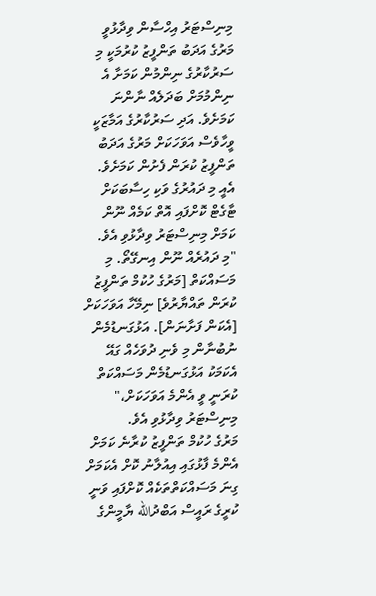މިނިސްޓަރު އިހްސާން ވިދާޅުވީ މަރުގެ އަދަބު ތަންފީޒު ކުރުމަކީ މި ސަރުކާރުގެ ނިންމުން ކަމަށާ އެ ނިންމުމަށް ބަދަލެއް ނާންނަ ކަމަށެވެ. އަދި ސަރުކާރުގެ އަމާޒަކީ ވީހާވެސް އަވަހަކަށް މަރުގެ އަދަބު ތަންފީޒު ކުރަން ފެށުން ކަމަށެވެ. އެއީ މި ދައުރުގެ ވަކި ހިސާބަކަށް ޓާގެޓް ކޮށްފައި އޮތް ކަމެއް ނޫން ކަމަށް މިނިސްޓަރު ވިދާޅުވި އެވެ.
"މި ދައުރެއް ނޫން އިނގޭތޯ. މި މަސައްކަތް [މަރުގެ ހުކުމް ތަންފީޒު ކުރަން ތައްޔާރުވެ] ނިމޭހާ އަވަހަކަށް [އެކަން ފަށާނަން]. އަޅުގަނޑުމެން ނުބުނާން މި ވެނި ދުވަހެއް ގައޭ އެކަމަކު އަޅުގަނޑުމެން މަސައްކަތް ކުރަނީ ވީ އެންމެ އަވަހަކަށް،" މިނިސްޓަރު ވިދާޅުވި އެވެ.
މަރުގެ ހުކުމް ތަންފީޒު ކުރާނެ ކަމަށް އެންމެ ފާޅުގައި އިއުލާނު ކޮށް އެކަމަށް ގިނަ މަސައްކަތްތަކެއް ކޮށްފައި ވަނީ ކުރީގެ ރައީސް އަބްދުالله ޔާމީންގެ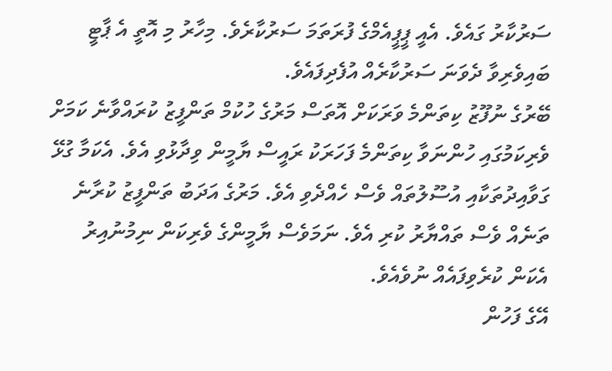ސަރުކާރު ގައެވެ. އެއީ ޕީޕީއެމްގެ ފުރަތަމަ ސަރުކާރެވެ. މިހާރު މި އޮތީ އެ ޕާޓީ ބައިވެރިވާ ދެވަނަ ސަރުކާރެއް އުފެދިފައެވެ.
ބޭރުގެ ނުފޫޒު ކިތަންމެ ވަރަކަށް އޮތަސް މަރުގެ ހުކުމް ތަންފީޒު ކުރައްވާނެ ކަމަށް ވެރިކަމުގައި ހުންނަވާ ކިތަންމެ ފަހަރަކު ރައީސް ޔާމީން ވިދާޅުވި އެވެ. އެކަމާ ގުޅޭ ގަވާއިދުތަކާއި އުސޫލުތައް ވެސް ހެއްދެވި އެވެ. މަރުގެ އަދަބު ތަންފީޒު ކުރާނެ ތަނެއް ވެސް ތައްޔާރު ކުރި އެވެ. ނަމަވެސް ޔާމީންގެ ވެރިކަން ނިމުނުއިރު އެކަން ކުރެވިފައެއް ނުވެއެވެ.
އޭގެ ފަހުން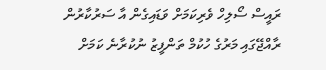ރައީސް ސޯލިހް ވެރިކަމަށް ވަޑައިގެން އާ ސަރުކާރުން ރާއްޖޭގައި މަރުގެ ހުކުމް ތަންފީޒު ނުކުރާނެ ކަމަށް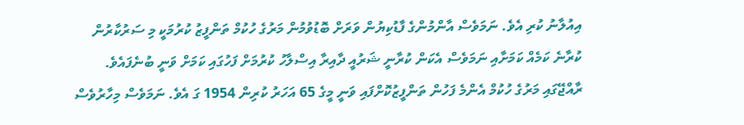އިއުލާނު ކުރި އެވެ. ނަމަވެސް އާންމުންގެ ފާޑުކިޔުން ވަރަށް ބޮޑުވުމުން މަރުގެ ހުކުމް ތަންފީޒު ކުރުމަކީ މި ސަރުކާރުން ކުރާނެ ކަމެއް ކަމަށާއި ނަމަވެސް އެކަން ކުރާނީ ޝަރުއީ ދާއިރާ އިސްލާހު ކުރުމަށް ފަހުގައި ކަމަށް ވަނީ ބުނެފައެވެ.
ރާއްޖޭގައި މަރުގެ ހުކުމް އެންމެ ފަހުން ތަންފީޒުކޮށްފައި ވަނީ މީގެ 65 އަހަރު ކުރިން 1954 ގަ އެވެ. ނަމަވެސް މިހާރުވެސް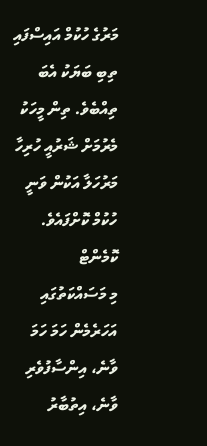މަރުގެ ހުކުމް އައިސްފައި ތިބި ބަޔަކު އެބަ ތިއްބެވެ. ތިން މީހަކު މެރުމަށް ޝަރުއީ ހުރިހާ މަރުހަލާ އަކުން ވަނީ ހުކުމް ކޮށްފައެވެ.
ކޮމެންޓް
މި މަސައްކަތުގައި އަހަރެމެން ހަމަ ހަމަ ވާނެ، އިންސާފުވެރި ވާނެ، އިތުބާރު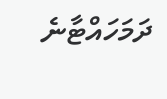ދަމަހައްޓާނެ